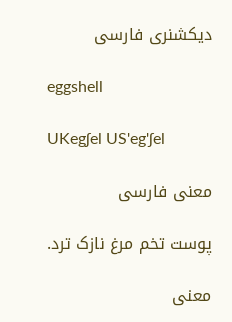دیکشنری فارسی

eggshell

UKegʃel US'eg'ʃel

معنی فارسی

پوست تخم مرغ نازک ترد.

معنی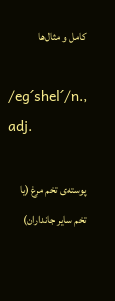کامل و مثال‌ها

/eg´shel´/n., adj.

پوسته‌ی تخم مرغ (یا تخم سایر جانداران)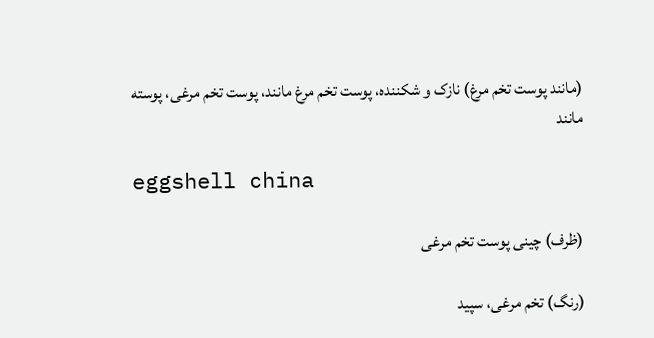(مانند پوست تخم مرغ) نازک و شکننده، پوست تخم مرغ مانند، پوست تخم مرغی، پوسته مانند

eggshell china

(ظرف) چینی پوست تخم مرغی

(رنگ) تخم مرغی، سپید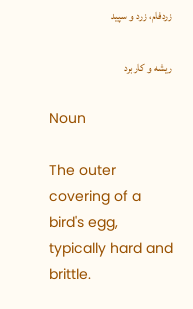زردفام، زرد و سپید

ریشه و کاربرد

Noun

The outer covering of a bird's egg, typically hard and brittle.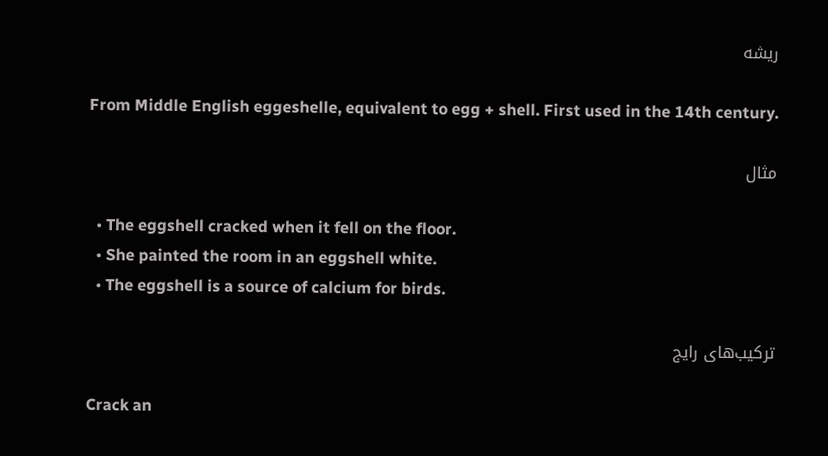ریشه

From Middle English eggeshelle, equivalent to egg + shell. First used in the 14th century.

مثال

  • The eggshell cracked when it fell on the floor.
  • She painted the room in an eggshell white.
  • The eggshell is a source of calcium for birds.

ترکیب‌های رایج

Crack an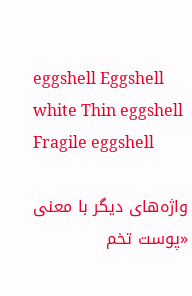eggshell Eggshell white Thin eggshell Fragile eggshell

واژه‌های دیگر با معنی «پوست تخم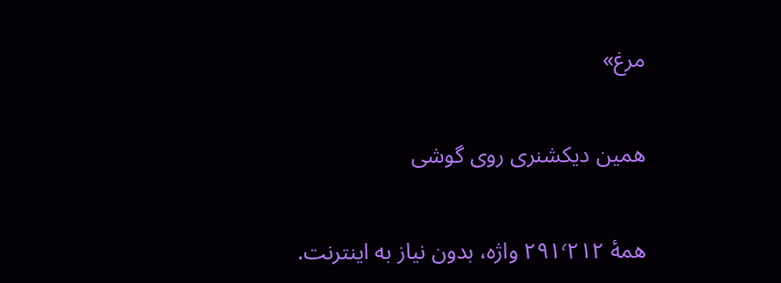مرغ»

همین دیکشنری روی گوشی

همهٔ ۲۹۱٬۲۱۲ واژه، بدون نیاز به اینترنت.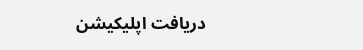دریافت اپلیکیشن